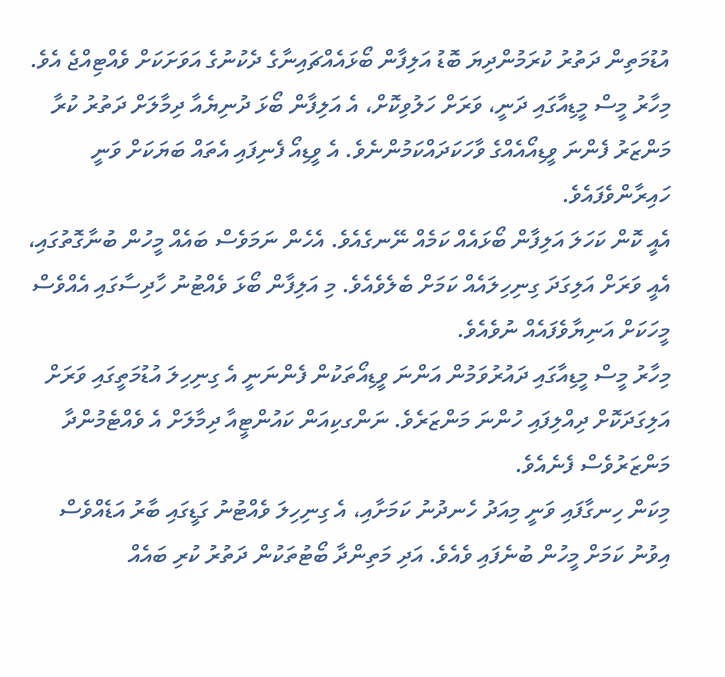އުޑުމަތިން ދަތުރު ކުރަމުންދިޔަ ބޮޑު އަލިފާން ބޯޅައެއްޗައިނާގެ ދެކުނުގެ އަވަށަކަށް ވެއްޓިއްޖެ އެވެ.
މިހާރު މީސް މީޑިއާގައި ދަނީ، ވަރަށް ހަލުވިކޮށް، އެ އަލިފާން ބޯޅަ ދުނިޔެއާ ދިމާލަށް ދަތުރު ކުރާ މަންޒަރު ފެންނަ ވީޑިއޯއެއްގެ ވާހަކަދައްކަމުންނެވެ. އެ ވީޑިއޯ ފެނިފައި އެތައް ބަޔަކަށް ވަނީ ހައިރާންވެފައެވެ.
އެއީ ކޮން ކަހަލަ އަލިފާން ބޯޅައެއް ކަމެއް ނޭނގެއެވެ. އެހެން ނަމަވެސް ބައެއް މީހުން ބުނާގޮތުގައި، އެއީ ވަރަށް އަލިގަދަ ގިނިހިލައެއް ކަމަށް ބެލެވެއެވެ. މި އަލިފާން ބޯޅަ ވެއްޓުނު ހާދިސާގައި އެއްވެސް މީހަކަށް އަނިޔާވެފައެއް ނުވެއެވެ.
މިހާރު މީސް މީޑިއާގައި ދައުރުވަމުން އަންނަ ވީޑިއޯތަކުން ފެންނަނީ އެ ގިނިހިލަ އުޑުމަތީގައި ވަރަށް އަލިގަދަކޮށް ދިއްލިފައި ހުންނަ މަންޒަރެވެ. ނަންގކިއަން ކައުންޓީއާ ދިމާލަށް އެ ވެއްޓެމުންދާ މަންޒަރުވެސް ފެނެއެވެ.
މިކަން ހިނގާފައި ވަނީ މިއަދު ހެނދުނު ކަމަށާއި، އެ ގިނިހިލަ ވެއްޓުނު ގަޑީގައި ބާރު އަޑެއްވެސް އިވުނު ކަމަށް މީހުން ބުނެފައި ވެއެވެ. އަދި މަތިންދާ ބޯޓުތަކުން ދަތުރު ކުރި ބައެއް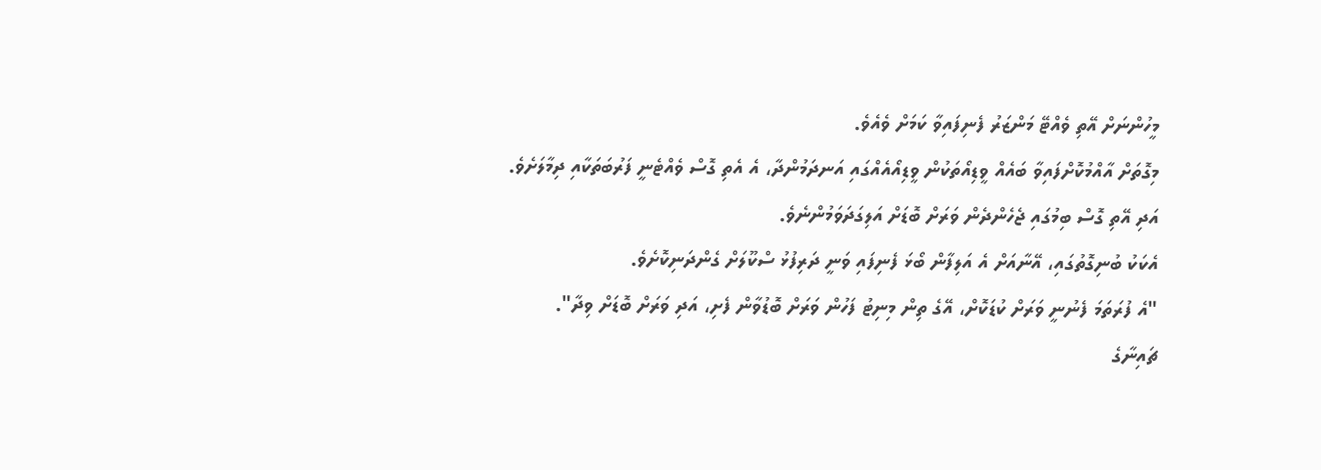މީހުންނަށް އޭތި ވެއްޓޭ މަންޒަރު ފެނިފައިވާ ކަމަށް ވެއެވެ.
މިގޮތަށް އާއްމުކޮށްފައިވާ ބައެއް ވީޑިއޯތަކުން ވީޑިއޯއެއްގައި އަނދަމުންދާ، އެ އެތި ގޮސް ވެއްޓެނީ ފަރުބަތަކާއި ދިމާލަށެވެ. އަދި އޭތި ގޮސް ބިމުގައި ޖެހެންދެން ވަރަށް ބޮޑަށް އަލިގަދަވަމުންނެވެ.
އެކަކު ބުނިގޮތުގައި، އޭނާއަށް އެ އަލިފާން ބޯޅަ ފެނިފައި ވަނީ ދަރިފުޅު ސްކޫލަށް ގެންދަނިކޮށެވެ.
"އެ ފުރަތަމަ ފެނުނީ ވަރަށް ކުޑަކޮށް، އޭގެ ތިން މިނިޓު ފަހުން ވަރަށް ބޮޑުވާން ފެށި، އަދި ވަރަށް ބޮޑަށް ވިދާ".
ޗައިނާގެ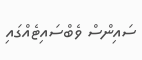ސައިންސް ވެބްސައިޓެއްގައި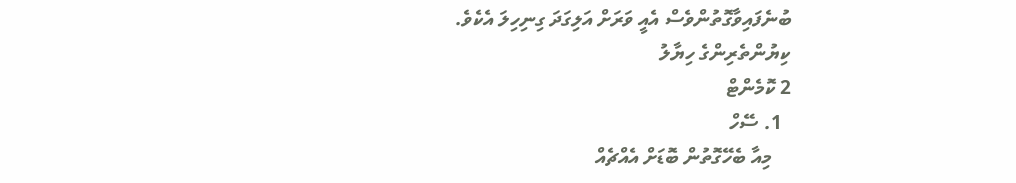ބުނެފައިވާގޮތުންވެސް އެއީ ވަރަށް އަލިގަދަ ގިނިހިލަ އެކެވެ.
ކިޔުންތެރިންގެ ހިޔާލު
2 ކޮމެންޓް
  1. ސޭހް
    މިއާ ބެހޭގޮތުން ބޮޑަށް އެއްޗެއް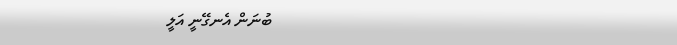ބުނަން އެނގޭނީ އަލީ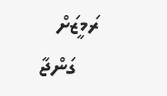ރަމީޒަށް
    ގަންޖާ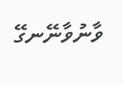ވާނުވާނޭނގޭ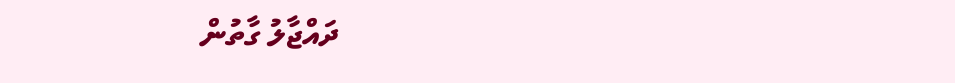ދައްޖާލު ގާތުން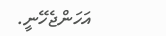އަހަންޖެހޭނީ.